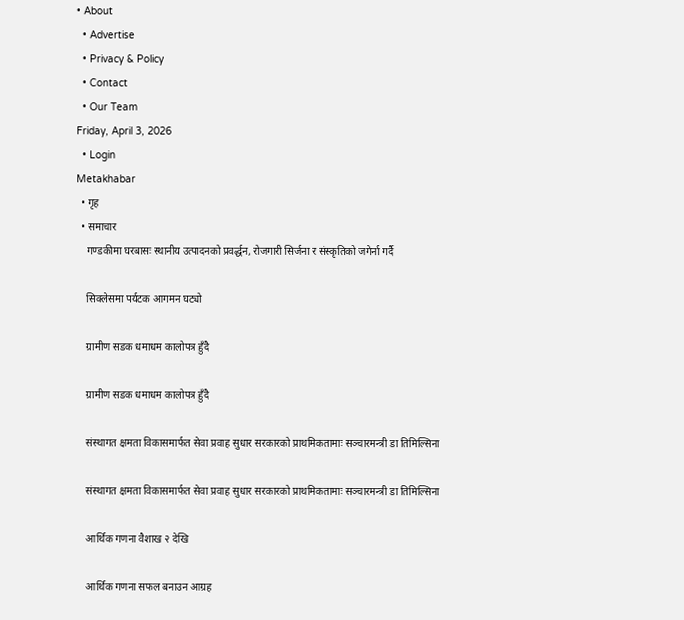• About
  • Advertise
  • Privacy & Policy
  • Contact
  • Our Team
Friday, April 3, 2026
  • Login
Metakhabar
  • गृह
  • समाचार
    गण्डकीमा घरबासः स्थानीय उत्पादनको प्रवर्द्धन, रोजगारी सिर्जना र संस्कृतिको जगेर्ना गर्दै

    सिक्लेसमा पर्यटक आगमन घट्यो

    ग्रामीण सडक धमाधम कालोपत्र हुँदै

    ग्रामीण सडक धमाधम कालोपत्र हुँदै

    संस्थागत क्षमता विकासमार्फत सेवा प्रवाह सुधार सरकारको प्राथमिकतामाः सञ्चारमन्त्री डा तिमिल्सिना

    संस्थागत क्षमता विकासमार्फत सेवा प्रवाह सुधार सरकारको प्राथमिकतामाः सञ्चारमन्त्री डा तिमिल्सिना

    आर्थिक गणना वैशाख २ देखि

    आर्थिक गणना सफल बनाउन आग्रह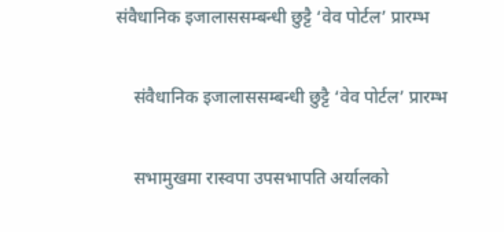संवैधानिक इजालाससम्बन्धी छुट्टै ‘वेव पोर्टल’ प्रारम्भ

    संवैधानिक इजालाससम्बन्धी छुट्टै ‘वेव पोर्टल’ प्रारम्भ

    सभामुखमा रास्वपा उपसभापति अर्यालको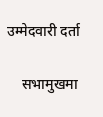उम्मेदवारी दर्ता

    सभामुखमा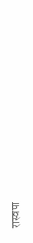रास्वपा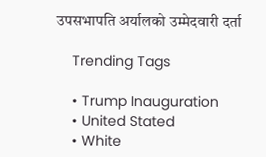उपसभापति अर्यालको उम्मेदवारी दर्ता

    Trending Tags

    • Trump Inauguration
    • United Stated
    • White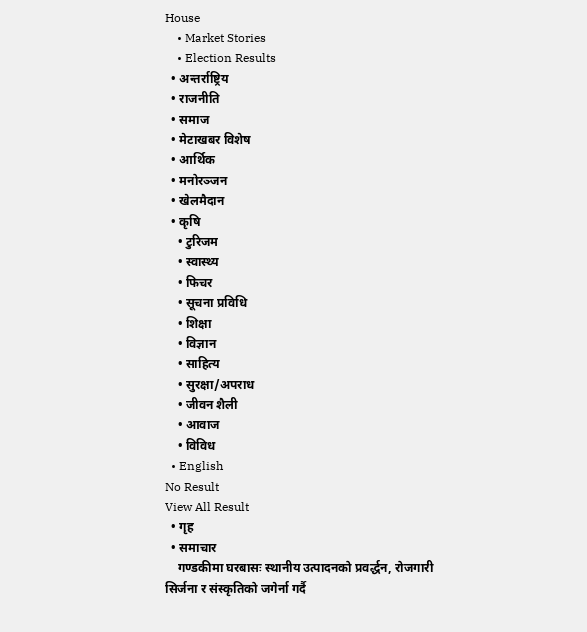House
    • Market Stories
    • Election Results
  • अन्तर्राष्ट्रिय
  • राजनीति
  • समाज
  • मेटाखबर विशेष
  • आर्थिक
  • मनोरञ्जन
  • खेलमैदान
  • कृषि
    • टुरिजम
    • स्वास्थ्य
    • फिचर
    • सूचना प्रविधि
    • शिक्षा
    • विज्ञान
    • साहित्य
    • सुरक्षा/अपराध
    • जीवन शैली
    • आवाज
    • विविध
  • English
No Result
View All Result
  • गृह
  • समाचार
    गण्डकीमा घरबासः स्थानीय उत्पादनको प्रवर्द्धन, रोजगारी सिर्जना र संस्कृतिको जगेर्ना गर्दै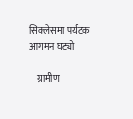सिक्लेसमा पर्यटक आगमन घट्यो

    ग्रामीण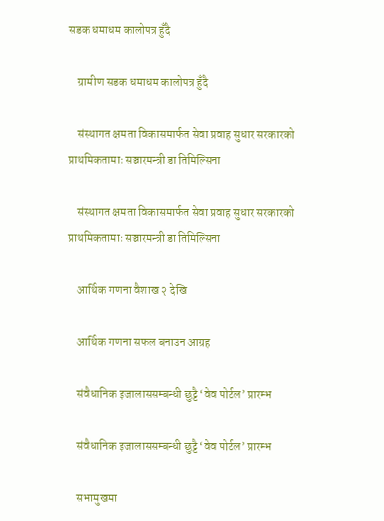सडक धमाधम कालोपत्र हुँदै

    ग्रामीण सडक धमाधम कालोपत्र हुँदै

    संस्थागत क्षमता विकासमार्फत सेवा प्रवाह सुधार सरकारको प्राथमिकतामाः सञ्चारमन्त्री डा तिमिल्सिना

    संस्थागत क्षमता विकासमार्फत सेवा प्रवाह सुधार सरकारको प्राथमिकतामाः सञ्चारमन्त्री डा तिमिल्सिना

    आर्थिक गणना वैशाख २ देखि

    आर्थिक गणना सफल बनाउन आग्रह

    संवैधानिक इजालाससम्बन्धी छुट्टै ‘वेव पोर्टल’ प्रारम्भ

    संवैधानिक इजालाससम्बन्धी छुट्टै ‘वेव पोर्टल’ प्रारम्भ

    सभामुखमा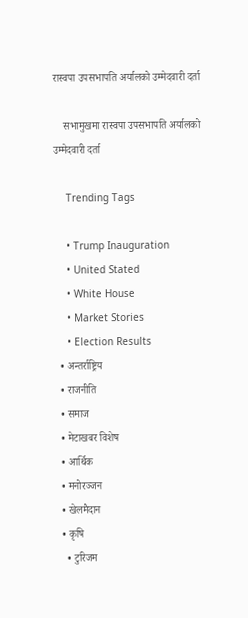रास्वपा उपसभापति अर्यालको उम्मेदवारी दर्ता

    सभामुखमा रास्वपा उपसभापति अर्यालको उम्मेदवारी दर्ता

    Trending Tags

    • Trump Inauguration
    • United Stated
    • White House
    • Market Stories
    • Election Results
  • अन्तर्राष्ट्रिय
  • राजनीति
  • समाज
  • मेटाखबर विशेष
  • आर्थिक
  • मनोरञ्जन
  • खेलमैदान
  • कृषि
    • टुरिजम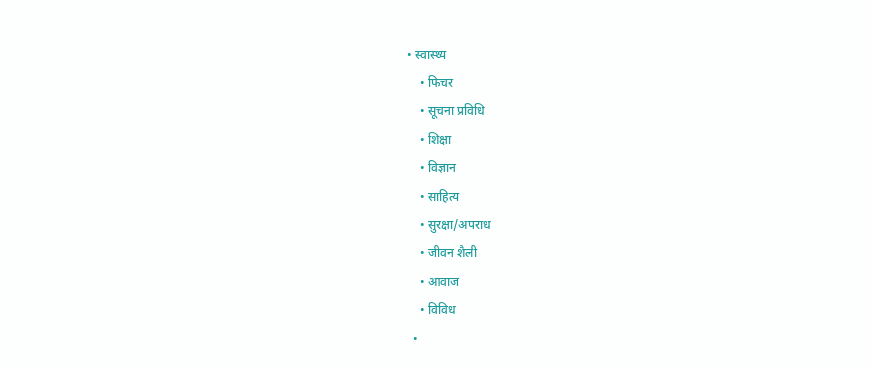• स्वास्थ्य
    • फिचर
    • सूचना प्रविधि
    • शिक्षा
    • विज्ञान
    • साहित्य
    • सुरक्षा/अपराध
    • जीवन शैली
    • आवाज
    • विविध
  •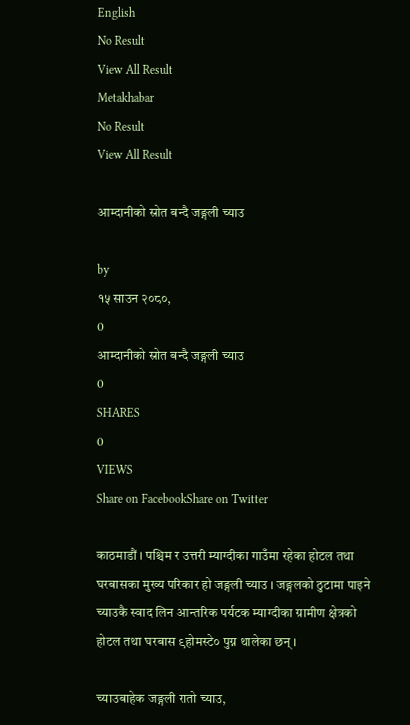English
No Result
View All Result
Metakhabar
No Result
View All Result

आम्दानीको स्रोत बन्दै जङ्गली च्याउ

by
१५ साउन २०८०,
0
आम्दानीको स्रोत बन्दै जङ्गली च्याउ
0
SHARES
0
VIEWS
Share on FacebookShare on Twitter

काठमाडौं । पश्चिम र उत्तरी म्याग्दीका गाउँमा रहेका होटल तथा घरबासका मुख्य परिकार हो जङ्गली च्याउ । जङ्गलको ठुटामा पाइने च्याउकै स्वाद लिन आन्तरिक पर्यटक म्याग्दीका ग्रामीण क्षेत्रको होटल तथा घरबास ९होमस्टे० पुग्न थालेका छन् ।

च्याउबाहेक जङ्गली रातो च्याउ,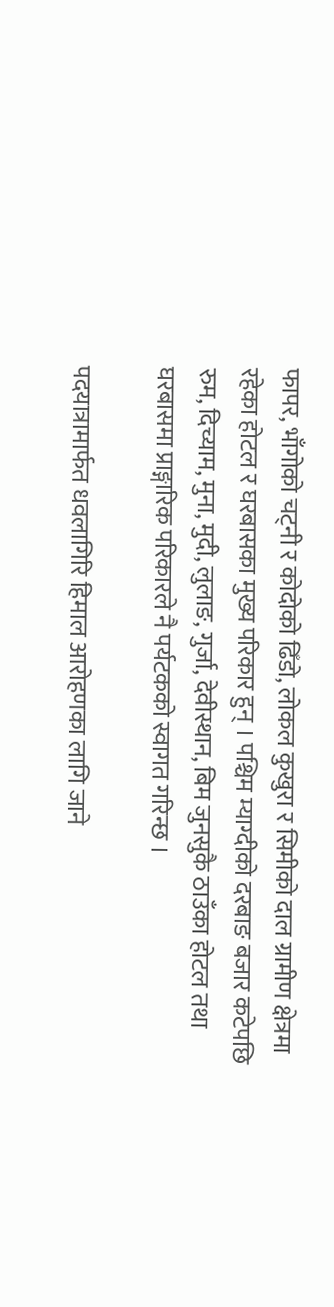फापर, भाँगोको चट्नी र कोदोको ढिँडो, लोकल कुखुरा र सिमीको दाल ग्रामीण क्षेत्रमा रहेका होटल र घरबासका मुख्य परिकार हुन् । पश्चिम म्याग्दीको दरबाङ बजार कटेपछि रुम, दिच्याम, मुना, मुदी, लुलाङ, गुर्जा, देवीस्थान, बिम जुनसुकै ठाउँका होटल तथा घरबासमा प्राङ्गारिक परिकारले नै पर्यटकको स्वागत गरिन्छ ।

पदयात्रामार्फत धवलागिरि हिमाल आरोहणका लागि जाने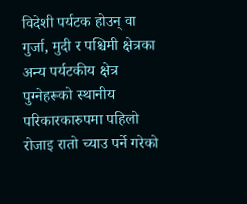विदेशी पर्यटक होउन् वा गुर्जा, मुदी र पश्चिमी क्षेत्रका अन्य पर्यटकीय क्षेत्र पुग्नेहरूको स्थानीय परिकारकारुपमा पहिलो रोजाइ रातो च्याउ पर्ने गरेको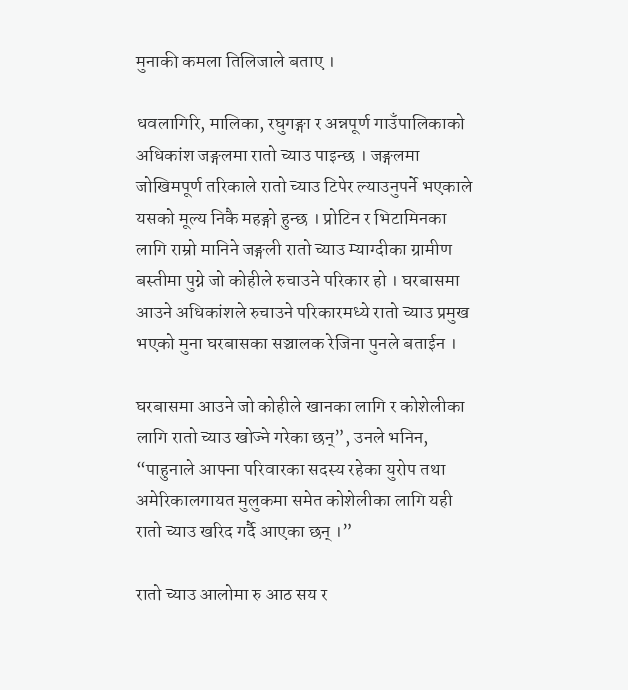मुनाकी कमला तिलिजाले बताए ।

धवलागिरि, मालिका, रघुगङ्गा र अन्नपूर्ण गाउँपालिकाको अधिकांश जङ्गलमा रातो च्याउ पाइन्छ । जङ्गलमा जोखिमपूर्ण तरिकाले रातो च्याउ टिपेर ल्याउनुपर्ने भएकाले यसको मूल्य निकै महङ्गो हुन्छ । प्रोटिन र भिटामिनका लागि राम्रो मानिने जङ्गली रातो च्याउ म्याग्दीका ग्रामीण बस्तीमा पुग्ने जो कोहीले रुचाउने परिकार हो । घरबासमा आउने अधिकांशले रुचाउने परिकारमध्ये रातो च्याउ प्रमुख भएको मुना घरबासका सञ्चालक रेजिना पुनले बताईन ।

घरबासमा आउने जो कोहीले खानका लागि र कोशेलीका लागि रातो च्याउ खोज्ने गरेका छन्”, उनले भनिन, “पाहुनाले आफ्ना परिवारका सदस्य रहेका युरोप तथा अमेरिकालगायत मुलुकमा समेत कोशेलीका लागि यही रातो च्याउ खरिद गर्दै आएका छन् ।”

रातो च्याउ आलोमा रु आठ सय र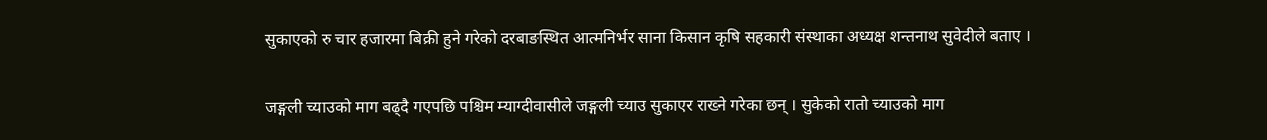सुकाएको रु चार हजारमा बिक्री हुने गरेको दरबाङस्थित आत्मनिर्भर साना किसान कृषि सहकारी संस्थाका अध्यक्ष शन्तनाथ सुवेदीले बताए ।

जङ्गली च्याउको माग बढ्दै गएपछि पश्चिम म्याग्दीवासीले जङ्गली च्याउ सुकाएर राख्ने गरेका छन् । सुकेको रातो च्याउको माग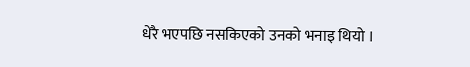धेरै भएपछि नसकिएको उनको भनाइ थियो ।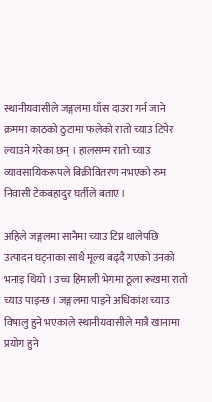स्थानीयवासीले जङ्गलमा घाँस दाउरा गर्न जाने क्रममा काठको ठुटामा फलेको रातो च्याउ टिपेर ल्याउने गरेका छन् । हालसम्म रातो च्याउ व्यावसायिकरूपले बिक्रीवितरण नभएको रुम निवासी टेकबहादुर घर्तीले बताए ।

अहिले जङ्गलमा सानैमा च्याउ टिप्न थालेपछि उत्पादन घट्नाका साथै मूल्य बढ्दै गएको उनको भनाइ थियो । उच्च हिमाली भेगमा ठूला रूखमा रातो च्याउ पाइन्छ । जङ्गलमा पाइने अधिकांश च्याउ विषालु हुने भएकाले स्थानीयवासीले मात्रै खानामा प्रयोग हुने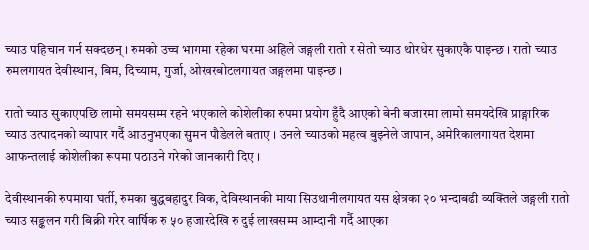च्याउ पहिचान गर्न सक्दछन् । रुमको उच्च भागमा रहेका घरमा अहिले जङ्गली रातो र सेतो च्याउ थोरधेर सुकाएकै पाइन्छ । रातो च्याउ रुमलगायत देवीस्थान, बिम, दिच्याम, गुर्जा, ओखरबोटलगायत जङ्गलमा पाइन्छ ।

रातो च्याउ सुकाएपछि लामो समयसम्म रहने भएकाले कोशेलीका रुपमा प्रयोग हुँदै आएको बेनी बजारमा लामो समयदेखि प्राङ्गारिक च्याउ उत्पादनको व्यापार गर्दै आउनुभएका सुमन पौडेलले बताए । उनले च्याउको महत्व बुझ्नेले जापान, अमेरिकालगायत देशमा आफन्तलाई कोशेलीका रूपमा पठाउने गरेको जानकारी दिए ।

देवीस्थानकी रुपमाया घर्ती, रुमका बुद्धबहादुर विक, देविस्थानकी माया सिउथानीलगायत यस क्षेत्रका २० भन्दाबढी व्यक्तिले जङ्गली रातो च्याउ सङ्कलन गरी बिक्री गरेर वार्षिक रु ५० हजारदेखि रु दुई लाखसम्म आम्दानी गर्दै आएका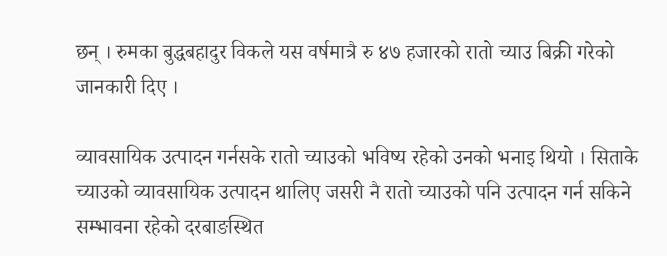छन् । रुमका बुद्धबहादुर विकले यस वर्षमात्रै रु ४७ हजारको रातो च्याउ बिक्री गरेको जानकारी दिए ।

व्यावसायिक उत्पादन गर्नसके रातो च्याउको भविष्य रहेको उनको भनाइ थियो । सिताके च्याउको व्यावसायिक उत्पादन थालिए जसरी नै रातो च्याउको पनि उत्पादन गर्न सकिने सम्भावना रहेको दरबाङस्थित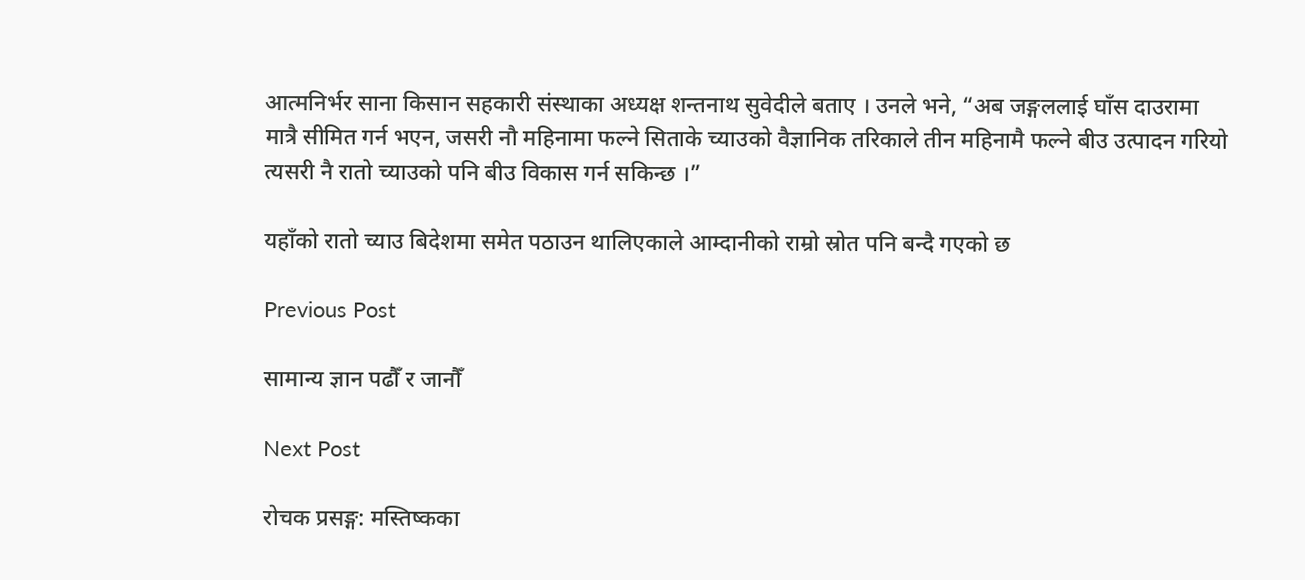आत्मनिर्भर साना किसान सहकारी संस्थाका अध्यक्ष शन्तनाथ सुवेदीले बताए । उनले भने, “अब जङ्गललाई घाँस दाउरामा मात्रै सीमित गर्न भएन, जसरी नौ महिनामा फल्ने सिताके च्याउको वैज्ञानिक तरिकाले तीन महिनामै फल्ने बीउ उत्पादन गरियो त्यसरी नै रातो च्याउको पनि बीउ विकास गर्न सकिन्छ ।”

यहाँको रातो च्याउ बिदेशमा समेत पठाउन थालिएकाले आम्दानीको राम्रो स्रोत पनि बन्दै गएको छ

Previous Post

सामान्य ज्ञान पढौँ र जानौँ

Next Post

रोचक प्रसङ्ग: मस्तिष्कका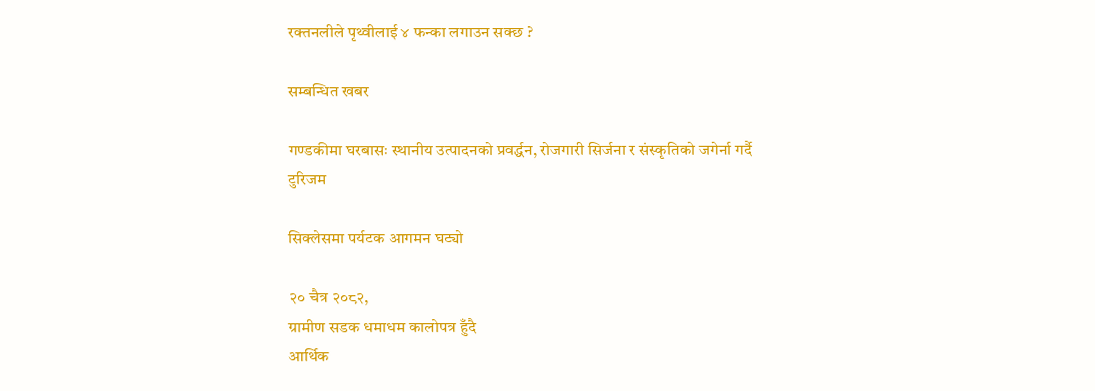रक्तनलीले पृथ्वीलाई ४ फन्का लगाउन सक्छ ?

सम्बन्धित खबर

गण्डकीमा घरबासः स्थानीय उत्पादनको प्रवर्द्धन, रोजगारी सिर्जना र संस्कृतिको जगेर्ना गर्दै
टुरिजम

सिक्लेसमा पर्यटक आगमन घट्यो

२० चैत्र २०८२,
ग्रामीण सडक धमाधम कालोपत्र हुँदै
आर्थिक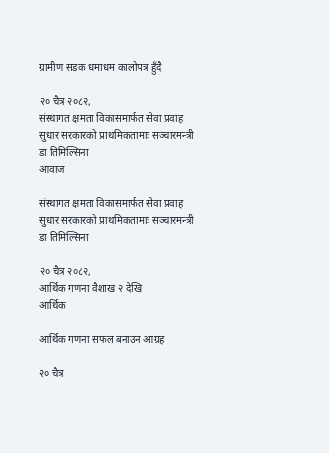ग्रामीण सडक धमाधम कालोपत्र हुँदै

२० चैत्र २०८२,
संस्थागत क्षमता विकासमार्फत सेवा प्रवाह सुधार सरकारको प्राथमिकतामाः सञ्चारमन्त्री डा तिमिल्सिना
आवाज

संस्थागत क्षमता विकासमार्फत सेवा प्रवाह सुधार सरकारको प्राथमिकतामाः सञ्चारमन्त्री डा तिमिल्सिना

२० चैत्र २०८२,
आर्थिक गणना वैशाख २ देखि
आर्थिक

आर्थिक गणना सफल बनाउन आग्रह

२० चैत्र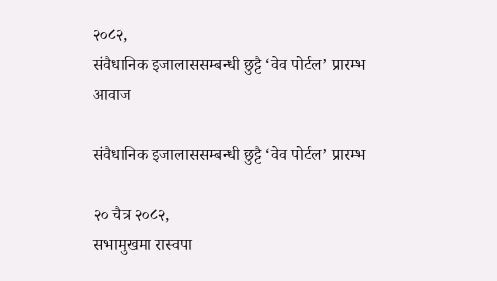२०८२,
संवैधानिक इजालाससम्बन्धी छुट्टै ‘वेव पोर्टल’ प्रारम्भ
आवाज

संवैधानिक इजालाससम्बन्धी छुट्टै ‘वेव पोर्टल’ प्रारम्भ

२० चैत्र २०८२,
सभामुखमा रास्वपा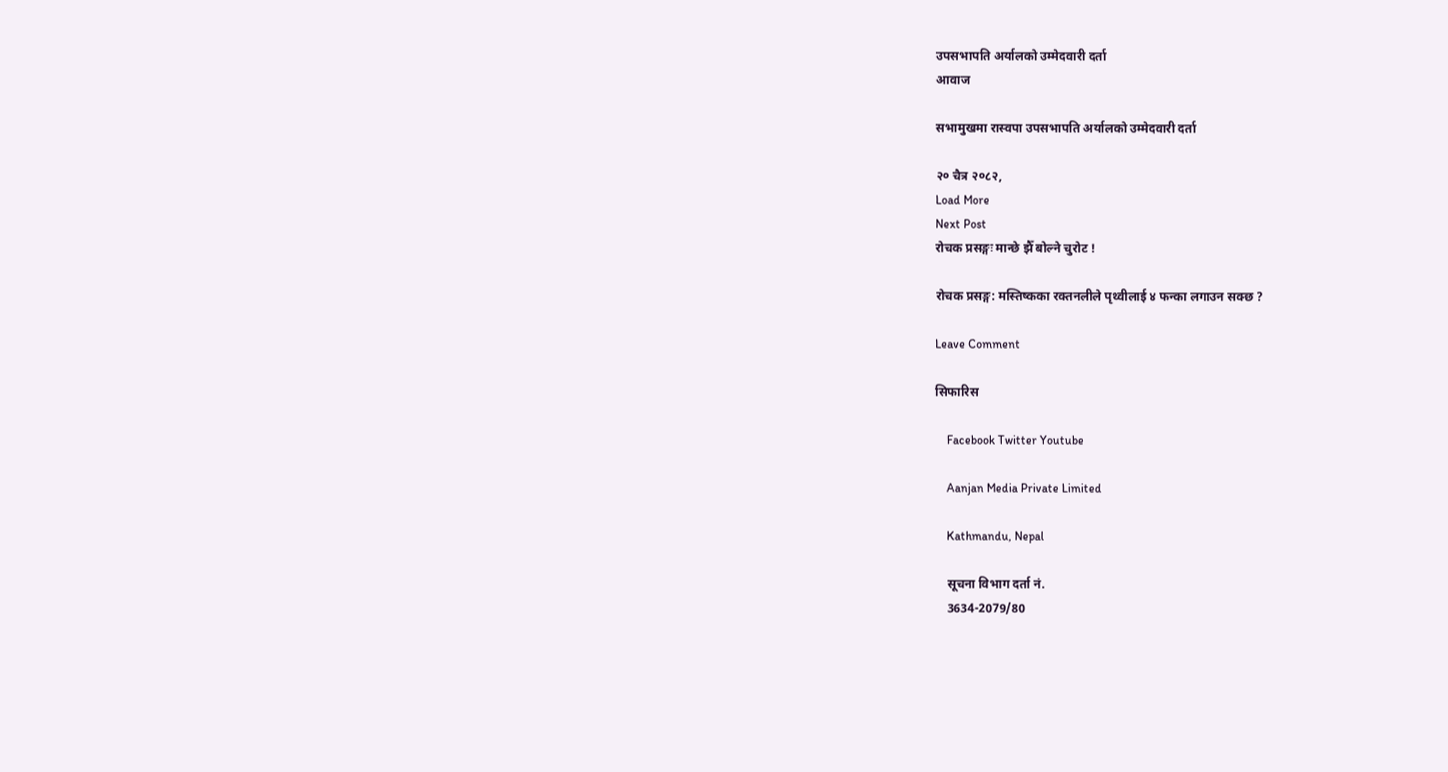उपसभापति अर्यालको उम्मेदवारी दर्ता
आवाज

सभामुखमा रास्वपा उपसभापति अर्यालको उम्मेदवारी दर्ता

२० चैत्र २०८२,
Load More
Next Post
रोचक प्रसङ्गः मान्छे झैँ बोल्ने चुरोट !

रोचक प्रसङ्ग: मस्तिष्कका रक्तनलीले पृथ्वीलाई ४ फन्का लगाउन सक्छ ?

Leave Comment

सिफारिस

    Facebook Twitter Youtube

    Aanjan Media Private Limited

    Kathmandu, Nepal

    सूचना विभाग दर्ता नं.
    3634-2079/80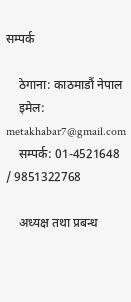सम्पर्क

    ठेगाना: काठमाडौं नेपाल
    इमेल: metakhabar7@gmail.com
    सम्पर्क: 01-4521648 / 9851322768

    अध्यक्ष तथा प्रबन्ध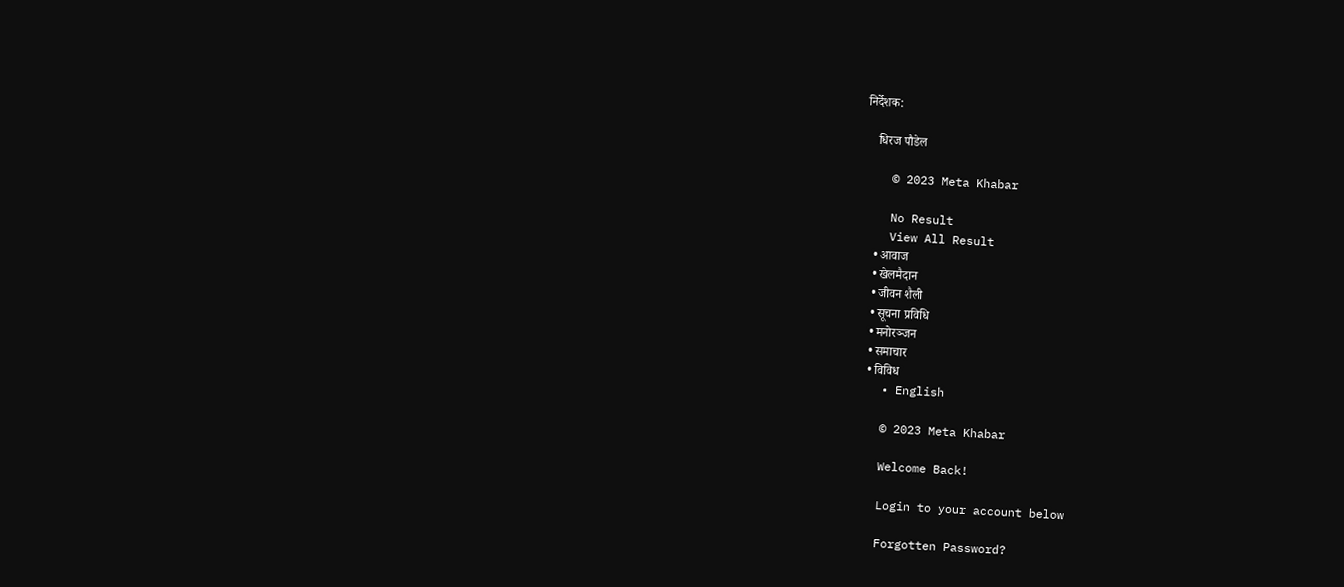निर्देशक:

    धिरज पौडेल

    © 2023 Meta Khabar

    No Result
    View All Result
    • आवाज
    • खेलमैदान
    • जीवन शैली
    • सूचना प्रविधि
    • मनोरञ्जन
    • समाचार
    • विविध
    • English

    © 2023 Meta Khabar

    Welcome Back!

    Login to your account below

    Forgotten Password?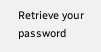Retrieve your password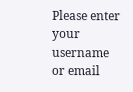Please enter your username or email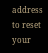address to reset your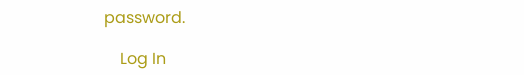password.

    Log In